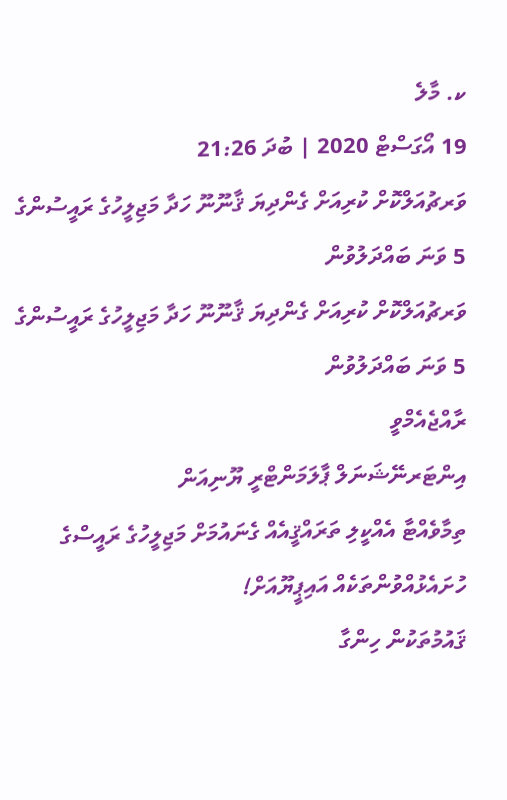ކ. މާލެ
19 އޯގަސްޓް 2020 | ބުދަ 21:26
ވަރޗުއަލްކޮށް ކުރިއަށް ގެންދިޔަ ޤާނޫނޫ ހަދާ މަޖިލީހުގެ ރައީސުންގެ 5 ވަނަ ބައްދަލުވުން
ވަރޗުއަލްކޮށް ކުރިއަށް ގެންދިޔަ ޤާނޫނޫ ހަދާ މަޖިލީހުގެ ރައީސުންގެ 5 ވަނަ ބައްދަލުވުން
ރާއްޖެއެމްވީ
އިންޓަރނޭޝަނަލް ޕާލަމަންޓްރީ ޔޫނިއަން
ތިމާވެއްޓާ އެއްކީލި ތަރައްޤީއެއް ގެނައުމަށް މަޖިލީހުގެ ރައީސްގެ ހުށައެޅުއްވުންތަކެއް އައިޕީޔޫއަށް!
ޤައުމުތަކުން ހިންގާ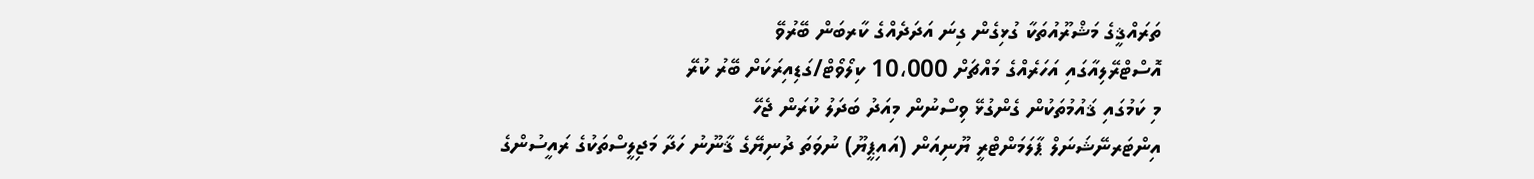ތަރައްޤީގެ މަޝްރޫއުތަކާ ގުޅިގެން ގިނަ އަދަދެއްގެ ކާރބަން ބޭރުވޭ
އޮސްޓްރޭލިއާގައި އަހަރެއްގެ މައްޗަށް 10،000 ކިލޯވޯޓް/ގަޑިއިރަކަށް ބޭރު ކުރޭ
މި ކަމުގައި ޤައުމުތަކުން ގެންގުޅޭ ވިސްނުން މިއަދު ބަދަލު ކުރަން ޖެހޭ
އިންޓަރނޭޝަނަލް ޕާލަމަންޓްރީ ޔޫނިއަން (އައިޕީޔޫ) ނުވަތަ ދުނިޔޭގެ ޤާނޫނު ހަދާ މަޖިލީސްތަކުގެ ރައީސުންގެ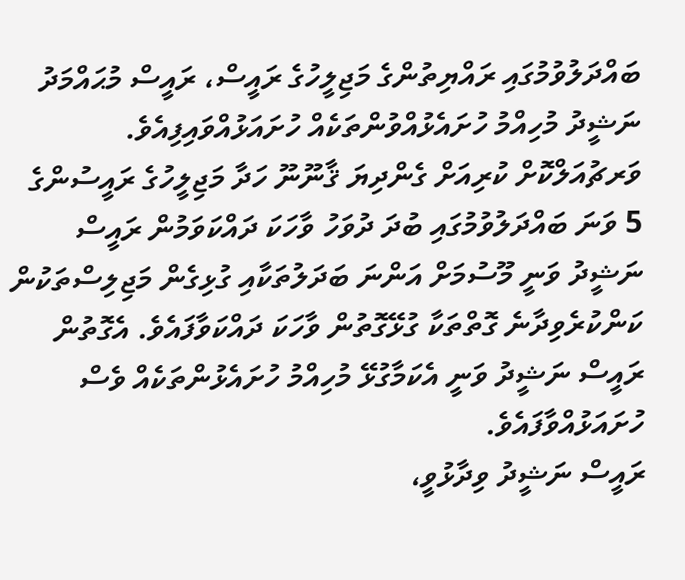ބައްދަލުވުމުގައި ރައްޔިތުންގެ މަޖިލީހުގެ ރައީސް، ރައީސް މުޙައްމަދު ނަޝީދު މުހިއްމު ހުށައެޅުއްވުންތަކެއް ހުށައަޅުއްވައިފިއެވެ.
ވަރޗުއަލްކޮށް ކުރިއަށް ގެންދިޔަ ޤާނޫނޫ ހަދާ މަޖިލީހުގެ ރައީސުންގެ 5 ވަނަ ބައްދަލުވުމުގައި ބުދަ ދުވަހު ވާހަކަ ދައްކަވަމުން ރައީސް ނަޝީދު ވަނީ މޫސުމަށް އަންނަ ބަދަލުތަކާއި ގުޅިގެން މަޖިލިސްތަކުން ކަންކުރެވިދާނެ ގޮތްތަކާ ގުޅޭގޮތުން ވާހަކަ ދައްކަވާފައެވެ. އެގޮތުން ރައީސް ނަޝީދު ވަނީ އެކަމާގުޅޭ މުހިއްމު ހުށައެޅުންތަކެއް ވެސް ހުށައަޅުއްވާފައެވެ.
ރައީސް ނަޝީދު ވިދާޅުވީ،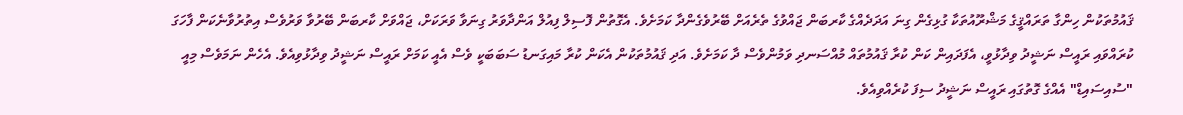ޤައުމުތަކުން ހިންގާ ތަރައްޤީގެ މަޝްރޫއުތަކާ ގުޅިގެން ގިނަ އަދަދެއްގެ ކާރބަން ޖައްވުގެ ތެރެއަށް ބޭރުވެގެންދާ ކަމަށެވެ. އެގޮތުން ފޮސިލް ފިއުލް އަންދާވަރު ގިނަވާ ވަރަކަށް، ޖައްވަށް ކާރބަން ބޭރުވާ ވަރުވެސް އިތުރުވާނެކަން ފާހަގަ ކުރައްވައި ރައީސް ނަޝީދު ވިދާޅުވީ، އެފަދައިން ކަން ކުރާ ޤައުމުތައް މުއްސަނދި ވަމުންވެސް ދާ ކަމަށެވެ. އަދި ޤައުމުތަކުން އެކަން ކުރާ މައިގަނޑު ސަބަބަކީ ވެސް އެއީ ކަމަށް ރައީސް ނަޝީދު ވިދާޅުވިއެވެ. އެހެން ނަމަވެސް މިއީ "ސުއިސައިޑް" އެއްގެ ގޮތުގައި ރައީސް ނަޝީދު ސިފަ ކުރެއްވިއެވެ.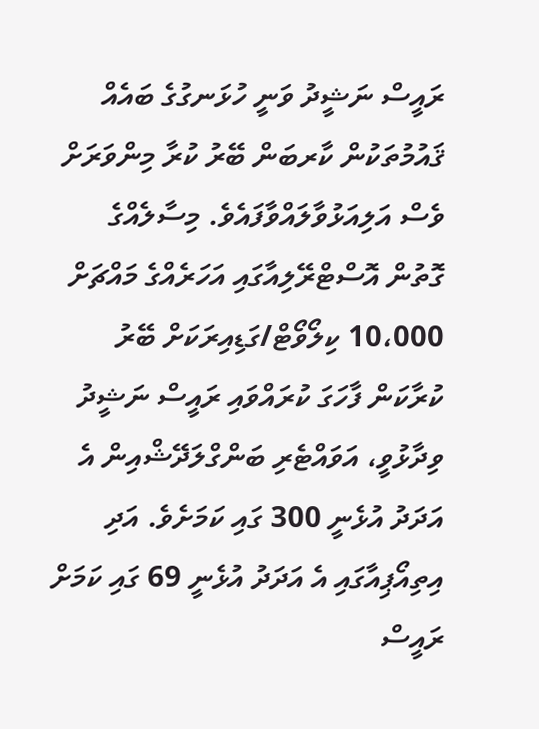ރައީސް ނަޝީދު ވަނީ ހުޅަނގުގެ ބައެއް ޤައުމުތަކުން ކާރބަން ބޭރު ކުރާ މިންވަރަށް ވެސް އަލިއަޅުވާލައްވާފައެވެ. މިސާލެއްގެ ގޮތުން އޮސްޓްރޭލިއާގައި އަހަރެއްގެ މައްޗަށް 10،000 ކިލޯވޯޓް/ގަޑިއިރަކަށް ބޭރު ކުރާކަން ފާހަގަ ކުރައްވައި ރައީސް ނަޝީދު ވިދާޅުވީ، އަވައްޓެރި ބަންގްލަދޭޝްއިން އެ އަދަދު އުޅެނީ 300 ގައި ކަމަށެވެ. އަދި އިތިއޯޕިއާގައި އެ އަދަދު އުޅެނީ 69 ގައި ކަމަށް ރައީސް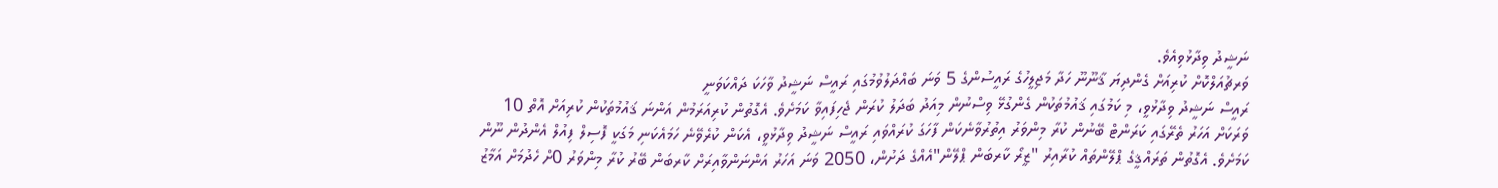ނަޝީދު ވިދާޅުވިއެވެ.
ވަރޗުއަލްކޮށް ކުރިއަށް ގެންދިޔަ ޤާނޫނޫ ހަދާ މަޖިލީހުގެ ރައީސުންގެ 5 ވަނަ ބައްދަލުވުމުގައި ރައީސް ނަޝީދު ވާހަކަ ދައްކަވަނީ
ރައީސް ނަޝީދު ވިދާޅުވީ، މި ކަމުގައި ޤައުމުތަކުން ގެންގުޅޭ ވިސްނުން މިއަދު ބަދަލު ކުރަން ޖެހިފައިވާ ކަމަށެވެ. އެގޮތުން ކުރިއަރަމުން އަންނަ ޤައުމުތަކުން ކުރިއަށް އޮތް 10 ވަރަކަށް އަހަރު ތެރޭގައި ކަރަންޓް ބޭނުން ކުރާ މިންވަރު އިތުރުވާނެކަން ފާހަގަ ކުރައްވައި ރައީސް ނަޝީދު ވިދާޅުވީ، އެކަން ކުރެވޭނެ ހަމައެކަނި މަގަކީ ފޮސިލް ފިއުލް އެންދުން ނޫން ކަމަށެވެ. އެގޮތުން ތަރައްޤީގެ ޕްލޭންތައް ކުރާއިރު "ޒީރޯ ކާރބަން ޕްލޭން"އެއްގެ ދަށުން، 2050 ވަނަ އަހަރު އަންނަންވާއިރަށް ކާރބަން ބޭރު ކުރާ މިންވަރު 0ށް ހެދުމަށް އަމާޒު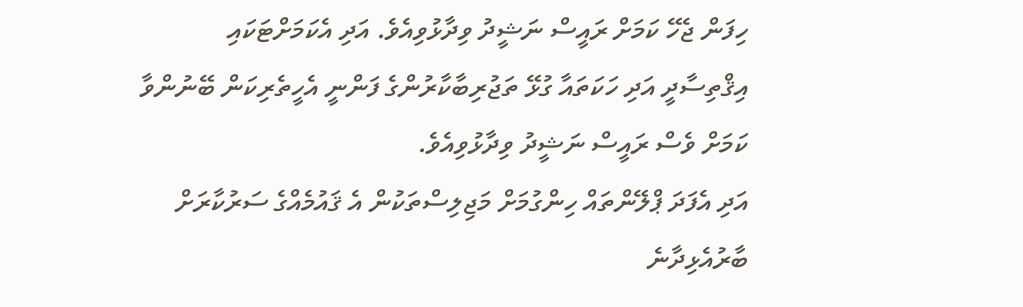ހިފަން ޖެހޭ ކަމަށް ރައީސް ނަޝީދު ވިދާޅުވިއެވެ. އަދި އެކަމަށްޓަކައި އިޤްތިސާދީ އަދި ހަކަތައާ ގުޅޭ ތަޖުރިބާކާރުންގެ ފަންނީ އެހީތެރިކަން ބޭނުންވާ ކަމަށް ވެސް ރައީސް ނަޝީދު ވިދާޅުވިއެވެ.
އަދި އެފަދަ ޕްލޭންތައް ހިންގުމަށް މަޖިލިސްތަކުން އެ ޤައުމެއްގެ ސަރުކާރަށް ބާރުއެޅިދާނެ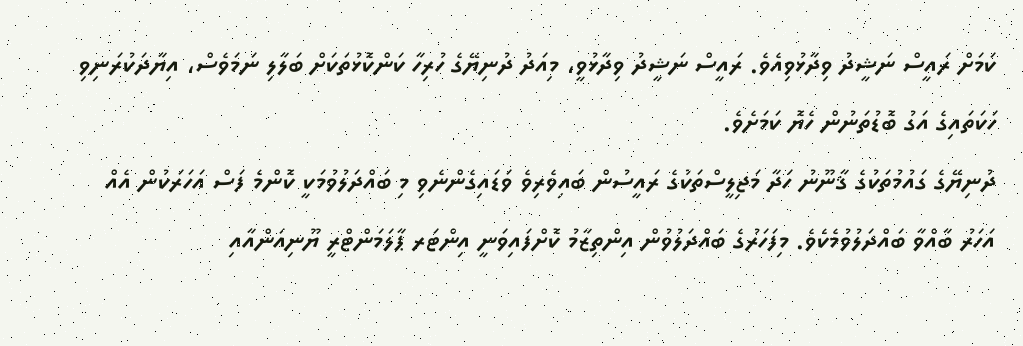ކަމަށް ރައީސް ނަޝީދު ވިދާޅުވިއެވެ. ރައީސް ނަޝީދު ވިދާޅުވީ، މިއަދު ދުނިޔޭގެ ހުރިހާ ކަންކޮޅުތަކަށް ބަލާލި ނަމަވެސް، އިޔާދަކުރަނިވި ހަކަތައިގެ އަގު ބޮޑުތަނުން ހެޔޮ ކަމަށެވެ.
ދުނިޔޭގެ ގައުމުތަކުގެ ޤާނޫނު ހަދާ މަޖިލީސްތަކުގެ ރައީސުން ބައިވެރިވެ ވަޑައިގެންނެވި މި ބައްދަލުވުމަކީ ކޮންމެ ފަސް އަހަރަކުން އެއް އަހަރު ބާއްވާ ބައްދަލުވުމެކެވެ. މިފަހަރުގެ ބައްދަލުވުން އިންތިޒާމު ކޮށްފައިވަނީ އިންޓަރ ޕާލަމަންޓްރީ ޔޫނިއަންއާއި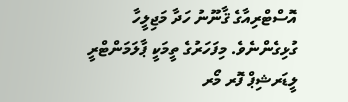އޮސްޓްރިއާގެ ޤާނޫނު ހަދާ މަޖިލީހާ ގުޅިގެންނެވެ. މިފަހަރުގެ ތީމަކީ ޕާލަމަންޓްރީ ލީޑަރޝިޕް ފޮރ މޯރ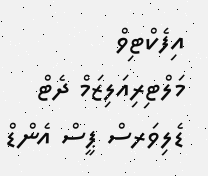އިފެކްޓިވް މަލްޓިރިއަލިޒަމް ދެޓް ޑެލިވަރސް ޕީސް އެންޑް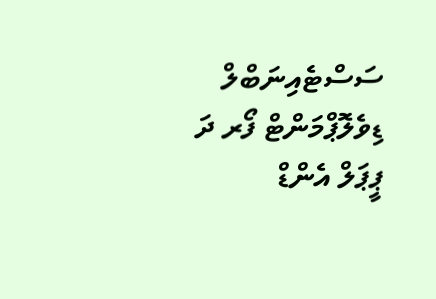ސަސްޓެއިނަބްލް ޑިވެލޮޕްމަންޓް ފޯރ ދަ ޕީޕަލް އެންޑް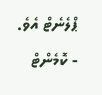ޕްލެނެޓް އެވެ.
- ކޮމެންޓް